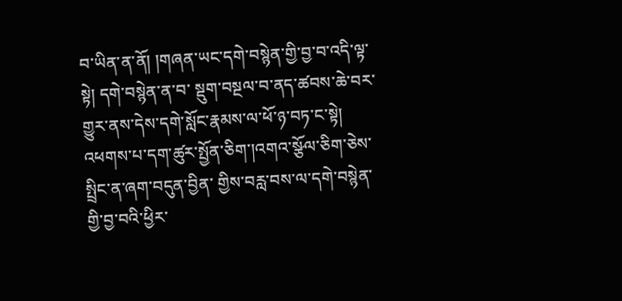བ་ཡིན་ན་ནོ། །གཞན་ཡང་དགེ་བསྙེན་གྱི་བྱ་བ་འདི་ལྟ་སྟེ། དགེ་བསྙེན་ན་བ་ སྡུག་བསྔལ་བ་ནད་ཚབས་ཆེ་བར་གྱུར་ནས་དེས་དགེ་སློང་རྣམས་ལ་ཕོ་ཉ་བཏ་ང་སྟེ། འཕགས་པ་དག་ཚུར་སྤྱོན་ཅིག་།འགའ་སྩོལ་ཅིག་ཅེས་སྤྲིང་ན་ཞག་བདུན་བྱིན་ གྱིས་བརླ་བས་ལ་དགེ་བསྙེན་གྱི་བྱ་བའི་ཕྱིར་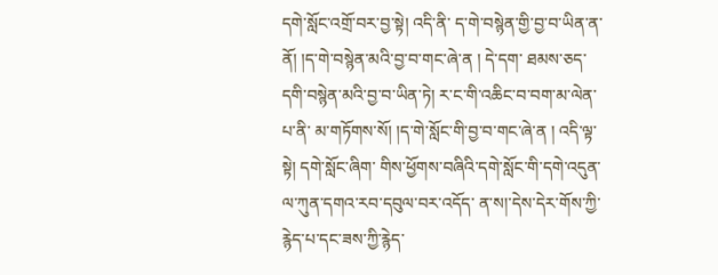དགེ་སློང་འགྲོ་བར་བྱ་སྟེ། འདི་ནི་ ད་གེ་བསྙེན་གྱི་བྱ་བ་ཡིན་ན་ནོ། །ད་གེ་བསྙེན་མའི་བྱ་བ་གང་ཞེ་ན ། དེ་དག་ ཐམས་ཅད་དགི་བསྙེན་མའི་བྱ་བ་ཡིན་ཏེ། ར་ང་གི་འཆིང་བ་བག་མ་ལེན་པ་ནི་ མ་གཏོགས་སོ། །ད་གེ་སློང་གི་བྱ་བ་གང་ཞེ་ན ། འདི་ལྟ་སྟེ། དགེ་སློང་ཞིག་ གིས་ཕྱོགས་བཞིའི་དགེ་སློང་གི་དགེ་འདུན་ལ་ཀུན་དགའ་རབ་དབུལ་བར་འདོད་ ན་ས།་དེས་དེར་གོས་ཀྱི་རྙེད་པ་དང་ཟས་ཀྱི་རྙེད་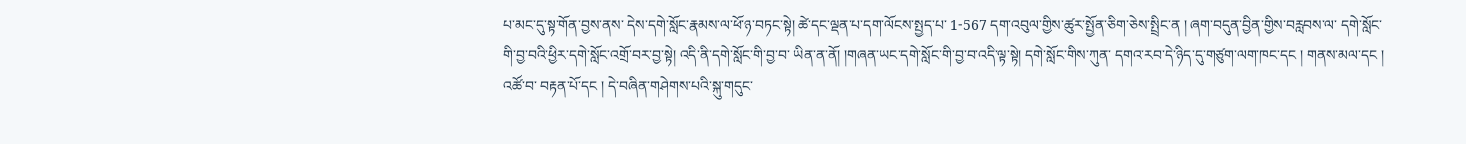པ་མང་དུ་སྟ་གོན་བྱས་ནས་ དེས་དགེ་སློང་རྣམས་ལ་ཕོ་ཉ་བཏང་སྟེ། ཚེ་དང་ལྡན་པ་དག་ལོངས་སྤྱད་པ་ 1-567 དག་འབུལ་གྱིས་ཚུར་སྤྱོན་ཅིག་ཅེས་སྤྲིང་ན ། ཞག་བདུན་བྱིན་གྱིས་བརླབས་ལ་ དགེ་སློང་གི་བྱ་བའི་ཕྱིར་དགེ་སློང་འགྲོ་བར་བྱ་སྟེ། འདི་ནི་དགེ་སློང་གི་བྱ་བ་ ཡིན་ན་ནོ། །གཞན་ཡང་དགེ་སློང་གི་བྱ་བ་འདི་ལྟ་སྟེ། དགེ་སློང་གིས་ཀུན་ དགའ་རབ་དེ་ཉིད་དུ་གཙུག་ལག་ཁང་དང ། གནས་མལ་དང ། འཚོ་བ་ བརྟན་པོ་དང ། དེ་བཞིན་གཤེགས་པའི་སྐུ་གདུང་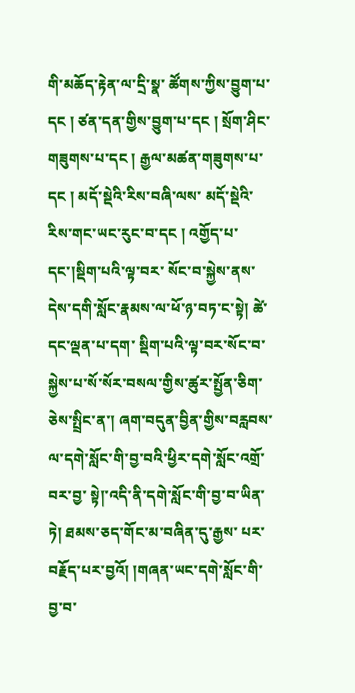གི་མཆོད་རྟེན་ལ་དྲི་སྣ་ ཚོགས་ཀྱིས་བྱུག་པ་དང ། ཙན་དན་གྱིས་བྱུག་པ་དང ། སྲོག་ཤིང་ གཟུགས་པ་དང ། རྒྱལ་མཚན་གཟུགས་པ་དང ། མདོ་སྡེའི་རིས་བཞི་ལས་ མདོ་སྡེའི་རིས་གང་ཡང་རུང་བ་དང ། འགྱོད་པ་དང་།སྡིག་པའི་ལྟ་བར་ སོང་བ་སྐྱེས་ནས་དེས་དགི་སློང་རྣམས་ལ་ཕོ་ཉ་བཏ་ང་སྟེ། ཚེ་དང་ལྡན་པ་དག་ སྡིག་པའི་ལྟ་བར་སོང་བ་སྐྱེས་པ་སོ་སོར་བསལ་གྱིས་ཚུར་སྤྱོན་ཅིག་ཅེས་སྤྲིང་ན་། ཞག་བདུན་བྱིན་གྱིས་བརླབས་ལ་དགེ་སློང་གི་བྱ་བའི་ཕྱིར་དགེ་སློང་འགྲོ་བར་བྱ་ སྟེ།་འདི་ནི་དགེ་སློང་གི་བྱ་བ་ཡིན་ཏེ། ཐམས་ཅད་གོང་མ་བཞིན་དུ་རྒྱས་ པར་བརྗོད་པར་བྱའོ། །གཞན་ཡང་དགེ་སློང་གི་བྱ་བ་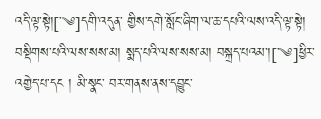འདི་ལྟ་སྟེ།[་༄]དགི་འདུན་ གྱིས་དགེ་སློང་ཞིག་ལ་ཆ་དཔའི་ལས་འདི་ལྟ་སྟེ། བསྡིགས་པའི་ལས་སས་མ། སྨད་པའི་ལས་སས་མ། བསྐྲད་པའམ་།[་༄]ཕྱིར་འགྱེད་པ་དང ། མི་སྣང་ བར་གནས་ནས་དབྱུང་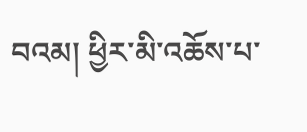བའམ། ཕྱིར་མི་འཆོས་པ་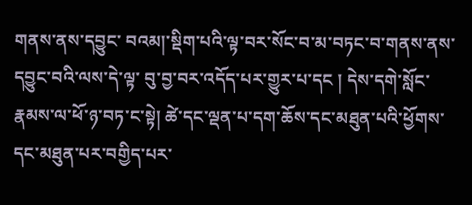གནས་ནས་དབྱུང་ བའམ།་སྡིག་པའི་ལྟ་བར་སོང་བ་མ་བཏང་བ་གནས་ནས་དབྱུང་བའི་ལས་དེ་ལྟ་ བུ་བྱ་བར་འདོད་པར་གྱུར་པ་དང ། དེས་དགེ་སློང་རྣམས་ལ་ཕོ་ཉ་བཏ་ང་སྟེ། ཚེ་དང་ལྡན་པ་དག་ཆོས་དང་མཐུན་པའི་ཕྱོགས་དང་མཐུན་པར་བགྱིད་པར་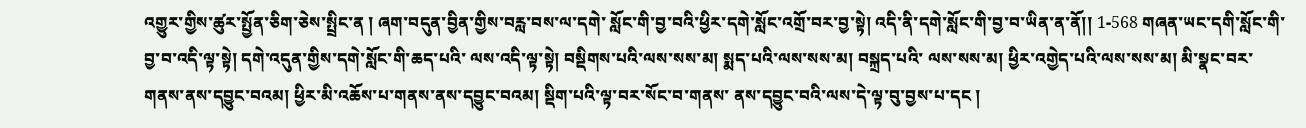འགྱུར་གྱིས་ཚུར་སྤྱོན་ཅིག་ཅེས་སྤྲིང་ན ། ཞག་བདུན་བྱིན་གྱིས་བརླ་བས་ལ་དགེ་ སློང་གི་བྱ་བའི་ཕྱིར་དགེ་སློང་འགྲོ་བར་བྱ་སྟེ། འདི་ནི་དགེ་སློང་གི་བྱ་བ་ཡིན་ན་ནོ།། 1-568 གཞན་ཡང་དགི་སློང་གི་བྱ་བ་འདི་ལྟ་སྟེ། དགེ་འདུན་གྱིས་དགེ་སློང་གི་ཆད་པའི་ ལས་འདི་ལྟ་སྟེ། བསྡིགས་པའི་ལས་སས་མ། སྨད་པའི་ལས་སས་མ། བསྐྲད་པའི་ ལས་སས་མ། ཕྱིར་འགྱེད་པའི་ལས་སས་མ། མི་སྣང་བར་གནས་ནས་དབྱུང་བའམ། ཕྱིར་མི་འཆོས་པ་གནས་ནས་དབྱུང་བའམ། སྡིག་པའི་ལྟ་བར་སོང་བ་གནས་ ནས་དབྱུང་བའི་ལས་དེ་ལྟ་བུ་བྱས་པ་དང །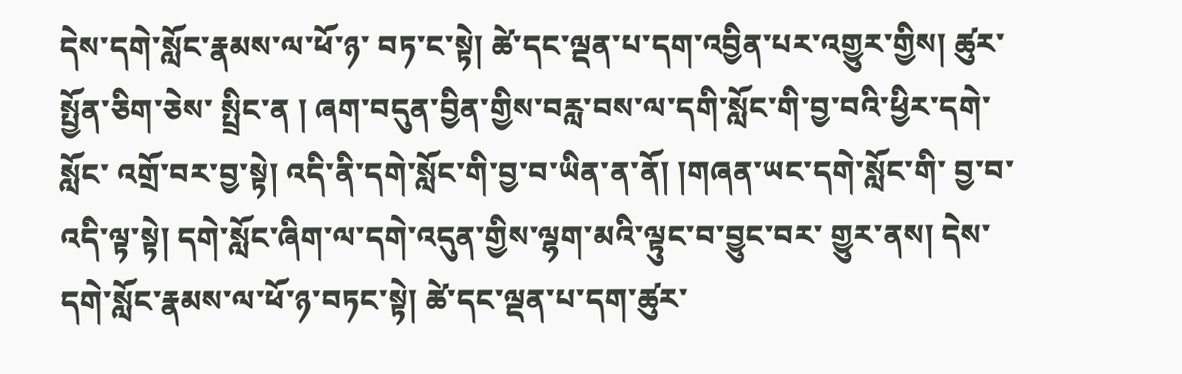དེས་དགེ་སློང་རྣམས་ལ་ཕོ་ཉ་ བཏ་ང་སྟེ། ཚེ་དང་ལྡན་པ་དག་འབྱིན་པར་འགྱུར་གྱིས། ཚུར་སྤྱོན་ཅིག་ཅེས་ སྤྲིང་ན ། ཞག་བདུན་བྱིན་གྱིས་བརླ་བས་ལ་དགི་སློང་གི་བྱ་བའི་ཕྱིར་དགེ་སློང་ འགྲོ་བར་བྱ་སྟེ། འདི་ནི་དགེ་སློང་གི་བྱ་བ་ཡིན་ན་ནོ། །གཞན་ཡང་དགེ་སློང་གི་ བྱ་བ་འདི་ལྟ་སྟེ། དགེ་སློང་ཞིག་ལ་དགེ་འདུན་གྱིས་ལྷག་མའི་ལྟུང་བ་བྱུང་བར་ གྱུར་ནས། དེས་དགེ་སློང་རྣམས་ལ་ཕོ་ཉ་བཏང་སྟེ། ཚེ་དང་ལྡན་པ་དག་ཚུར་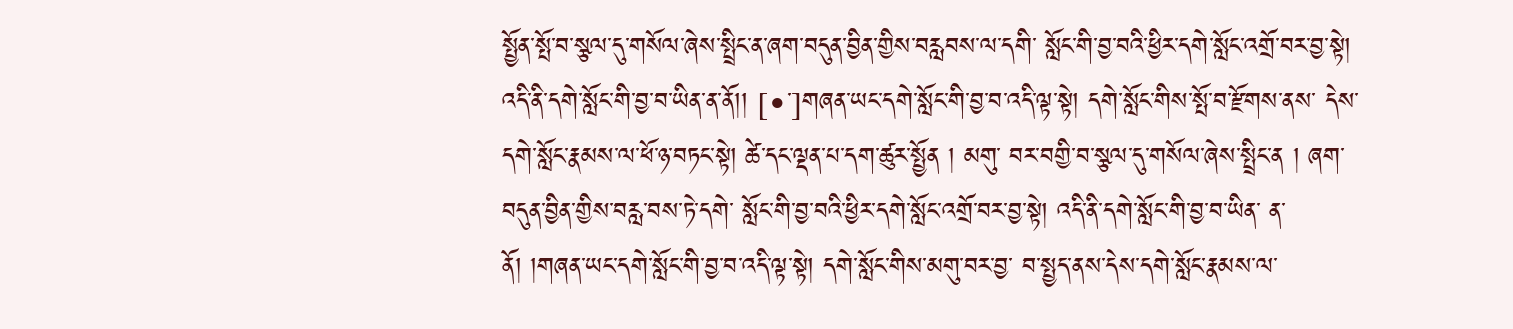སྤྱོན་སྤོ་བ་སྩལ་དུ་གསོལ་ཞེས་སྤྲིང་ན་ཞག་བདུན་བྱིན་གྱིས་བརླབས་ལ་དགི་ སློང་གི་བྱ་བའི་ཕྱིར་དགེ་སློང་འགྲོ་བར་བྱ་སྟེ། འདི་ནི་དགེ་སློང་གི་བྱ་བ་ཡིན་ན་ནོ།། [•་]གཞན་ཡང་དགེ་སློང་གི་བྱ་བ་འདི་ལྟ་སྟེ། དགེ་སློང་གིས་སྤོ་བ་རྫོགས་ནས་ དེས་དགེ་སློང་རྣམས་ལ་ཕོ་ཉ་བཏང་སྟེ། ཚེ་དང་ལྡན་པ་དག་ཚུར་སྤྱོན ། མགུ་ བར་བགྱི་བ་སྩལ་དུ་གསོལ་ཞེས་སྤྲིང་ན ། ཞག་བདུན་བྱིན་གྱིས་བརླ་བས་ཏེ་དགེ་ སློང་གི་བྱ་བའི་ཕྱིར་དགེ་སློང་འགྲོ་བར་བྱ་སྟེ། འདི་ནི་དགེ་སློང་གི་བྱ་བ་ཡིན་ ན་ནོ། །གཞན་ཡང་དགེ་སློང་གི་བྱ་བ་འདི་ལྟ་སྟེ། དགེ་སློང་གིས་མགུ་བར་བྱ་ བ་སྤྱད་ནས་དེས་དགེ་སློང་རྣམས་ལ་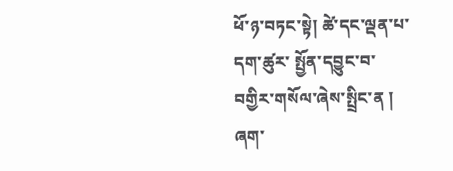ཕོ་ཉ་བཏང་སྟེ། ཚེ་དང་ལྡན་པ་དག་ཚུར་ སྤྱོན་དབྱུང་བ་བགྱིར་གསོལ་ཞེས་སྤྲིང་ན ། ཞག་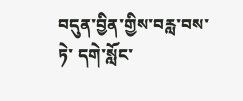བདུན་བྱིན་གྱིས་བརླ་བས་ཏེ་ དགེ་སློང་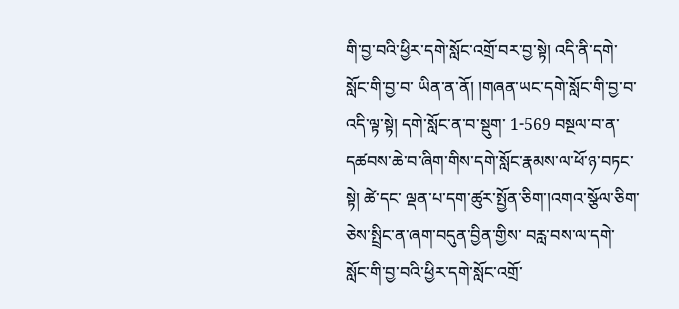གི་བྱ་བའི་ཕྱིར་དགེ་སློང་འགྲོ་བར་བྱ་སྟེ། འདི་ནི་དགེ་སློང་གི་བྱ་བ་ ཡིན་ན་ནོ། །གཞན་ཡང་དགེ་སློང་གི་བྱ་བ་འདི་ལྟ་སྟེ། དགེ་སློང་ན་བ་སྡུག་ 1-569 བསྔལ་བ་ན་དཚབས་ཆེ་བ་ཞིག་གིས་དགེ་སློང་རྣམས་ལ་ཕོ་ཉ་བཏང་སྟེ། ཚེ་དང་ ལྡན་པ་དག་ཚུར་སྤྱོན་ཅིག་།འགའ་སྩོལ་ཅིག་ཅེས་སྤྲིང་ན་ཞག་བདུན་བྱིན་གྱིས་ བརླ་བས་ལ་དགེ་སློང་གི་བྱ་བའི་ཕྱིར་དགེ་སློང་འགྲོ་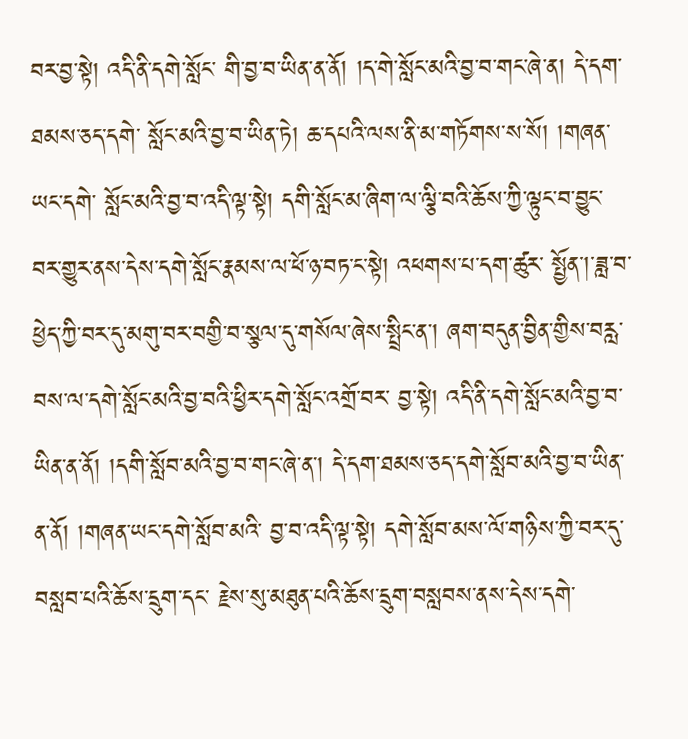བར་བྱ་སྟེ། འདི་ནི་དགེ་སློང་ གི་བྱ་བ་ཡིན་ན་ནོ། །ད་གེ་སློང་མའི་བྱ་བ་གང་ཞེ་ན། དེ་དག་ཐམས་ཅད་དགེ་ སློང་མའི་བྱ་བ་ཡིན་ཏེ། ཆ་དཔའི་ལས་ནི་མ་གཏོགས་ས་སོ། །གཞན་ཡང་དགེ་ སློང་མའི་བྱ་བ་འདི་ལྟ་སྟེ། དགི་སློང་མ་ཞིག་ལ་ལྕི་བའི་ཆོས་ཀྱི་ལྟུང་བ་བྱུང་ བར་གྱུར་ནས་དེས་དགེ་སློང་རྣམས་ལ་ཕོ་ཉ་བཏ་ང་སྟེ། འཕགས་པ་དག་ཚུར་ སྤྱོན་།་ཟླ་བ་ཕྱེད་ཀྱི་བར་དུ་མགུ་བར་བགྱི་བ་སྩལ་དུ་གསོལ་ཞེས་སྤྲིང་ན་། ཞག་བདུན་བྱིན་གྱིས་བརླ་བས་ལ་དགེ་སློང་མའི་བྱ་བའི་ཕྱིར་དགེ་སློང་འགྲོ་བར་ བྱ་སྟེ། འདི་ནི་དགེ་སློང་མའི་བྱ་བ་ཡིན་ན་ནོ། །དགི་སློབ་མའི་བྱ་བ་གང་ཞེ་ན་། དེ་དག་ཐམས་ཅད་དགེ་སློབ་མའི་བྱ་བ་ཡིན་ན་ནོ། །གཞན་ཡང་དགེ་སློབ་མའི་ བྱ་བ་འདི་ལྟ་སྟེ། དགེ་སློབ་མས་ལོ་གཉིས་ཀྱི་བར་དུ་བསླབ་པའི་ཆོས་དྲུག་དང་ རྗེས་སུ་མཐུན་པའི་ཆོས་དྲུག་བསླབས་ནས་དེས་དགེ་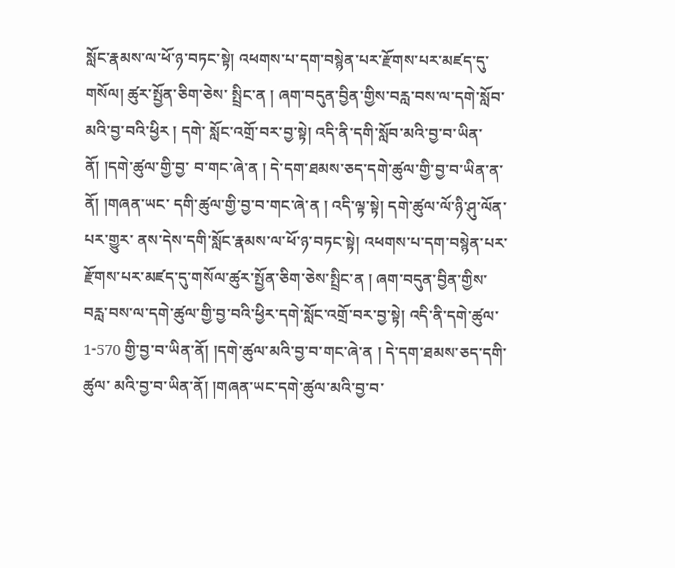སློང་རྣམས་ལ་ཕོ་ཉ་བཏང་སྟེ། འཕགས་པ་དག་བསྙེན་པར་རྫོགས་པར་མཛད་དུ་གསོལ། ཚུར་སྤྱོན་ཅིག་ཅེས་ སྤྲིང་ན ། ཞག་བདུན་བྱིན་གྱིས་བརླ་བས་ལ་དགེ་སློབ་མའི་བྱ་བའི་ཕྱིར ། དགེ་ སློང་འགྲོ་བར་བྱ་སྟེ། འདི་ནི་དགི་སློབ་མའི་བྱ་བ་ཡིན་ནོ། །དགེ་ཚུལ་གྱི་བྱ་ བ་གང་ཞེ་ན ། དེ་དག་ཐམས་ཅད་དགེ་ཚུལ་གྱི་བྱ་བ་ཡིན་ན་ནོ། །གཞན་ཡང་ དགི་ཚུལ་གྱི་བྱ་བ་གང་ཞེ་ན ། འདི་ལྟ་སྟེ། དགེ་ཚུལ་ལོ་ཉི་ཤུ་ལོན་པར་གྱུར་ ནས་དེས་དགི་སློང་རྣམས་ལ་ཕོ་ཉ་བཏང་སྟེ། འཕགས་པ་དག་བསྙེན་པར་ རྫོགས་པར་མཛད་དུ་གསོལ་ཚུར་སྤྱོན་ཅིག་ཅེས་སྤྲིང་ན ། ཞག་བདུན་བྱིན་གྱིས་ བརླ་བས་ལ་དགེ་ཚུལ་གྱི་བྱ་བའི་ཕྱིར་དགེ་སློང་འགྲོ་བར་བྱ་སྟེ། འདི་ནི་དགེ་ཚུལ་ 1-570 གྱི་བྱ་བ་ཡིན་ནོ། །དགེ་ཚུལ་མའི་བྱ་བ་གང་ཞེ་ན ། དེ་དག་ཐམས་ཅད་དགི་ཚུལ་ མའི་བྱ་བ་ཡིན་ནོ། །གཞན་ཡང་དགེ་ཚུལ་མའི་བྱ་བ་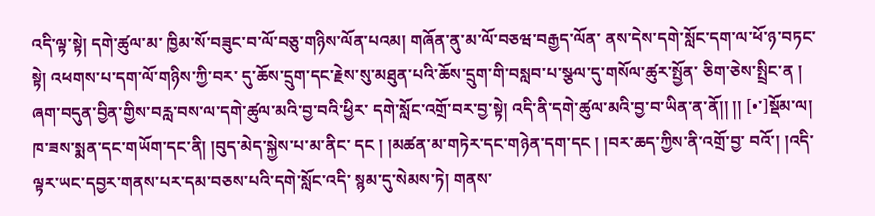འདི་ལྟ་སྟེ། དགེ་ཚུལ་མ་ ཁྱིམ་སོ་བཟུང་བ་ལོ་བཅུ་གཉིས་ལོན་པའམ། གཞོན་ནུ་མ་ལོ་བཅཝ་བརྒྱད་ལོན་ ནས་དེས་དགེ་སློང་དག་ལ་ཕོ་ཉ་བཏང་སྟེ། འཕགས་པ་དག་ལོ་གཉིས་ཀྱི་བར་ དུ་ཆོས་དྲུག་དང་རྗེས་སུ་མཐུན་པའི་ཆོས་དྲུག་གི་བསླབ་པ་སྩལ་དུ་གསོལ་ཚུར་སྤྱོན་ ཅིག་ཅེས་སྤྲིང་ན ། ཞག་བདུན་བྱིན་གྱིས་བརླ་བས་ལ་དགེ་ཚུལ་མའི་བྱ་བའི་ཕྱིར་ དགེ་སློང་འགྲོ་བར་བྱ་སྟེ། འདི་ནི་དགེ་ཚུལ་མའི་བྱ་བ་ཡིན་ན་ནོ།། །། [•་]སྡོམ་ལ། ཁ་ཟས་སྨན་དང་གཡོག་དང་ནི། །བུད་མེད་སྐྱེས་པ་མ་ནིང་ དང ། །མཚན་མ་གཏེར་དང་གཉེན་དག་དང ། །བར་ཆད་ཀྱིས་ནི་འགྲོ་བྱ་ བའོ་། །འདི་ལྟར་ཡང་དབྱར་གནས་པར་དམ་བཅས་པའི་དགེ་སློང་འདི་ སྙམ་དུ་སེམས་ཏེ། གནས་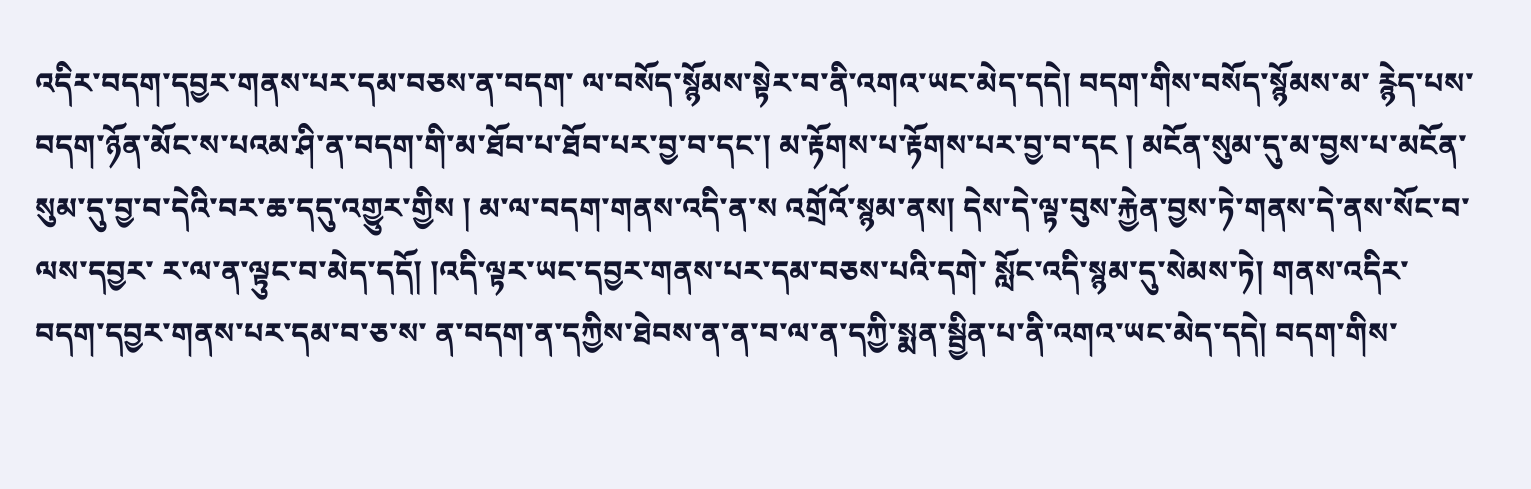འདིར་བདག་དབྱར་གནས་པར་དམ་བཅས་ན་བདག་ ལ་བསོད་སྙོམས་སྟེར་བ་ནི་འགའ་ཡང་མེད་དདེ། བདག་གིས་བསོད་སྙོམས་མ་ རྙེད་པས་བདག་ཉོན་མོང་ས་པའམ་ཤི་ན་བདག་གི་མ་ཐོབ་པ་ཐོབ་པར་བྱ་བ་དང་། མ་རྟོགས་པ་རྟོགས་པར་བྱ་བ་དང ། མངོན་སུམ་དུ་མ་བྱས་པ་མངོན་ སུམ་དུ་བྱ་བ་དེའི་བར་ཆ་དདུ་འགྱུར་གྱིས ། མ་ལ་བདག་གནས་འདི་ན་ས འགྲོའོ་སྙམ་ནས། དེས་དེ་ལྟ་བུས་རྐྱེན་བྱས་ཏེ་གནས་དེ་ནས་སོང་བ་ལས་དབྱར་ ར་ལ་ན་ལྟུང་བ་མེད་དདོ། །འདི་ལྟར་ཡང་དབྱར་གནས་པར་དམ་བཅས་པའི་དགེ་ སློང་འདི་སྙམ་དུ་སེམས་ཏེ། གནས་འདིར་བདག་དབྱར་གནས་པར་དམ་བ་ཅ་ས་ ན་བདག་ན་དཀྱིས་ཐེབས་ན་ན་བ་ལ་ན་དཀྱི་སྨན་སྦྱིན་པ་ནི་འགའ་ཡང་མེད་དདེ། བདག་གིས་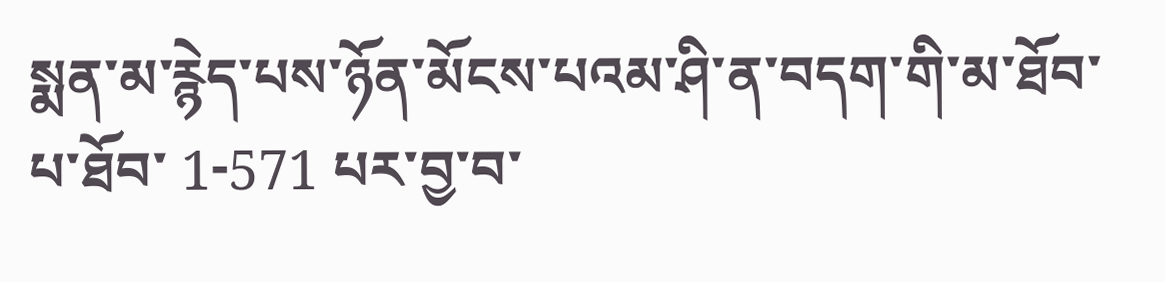སྨན་མ་རྙེད་པས་ཉོན་མོངས་པའམ་ཤི་ན་བདག་གི་མ་ཐོབ་པ་ཐོབ་ 1-571 པར་བྱ་བ་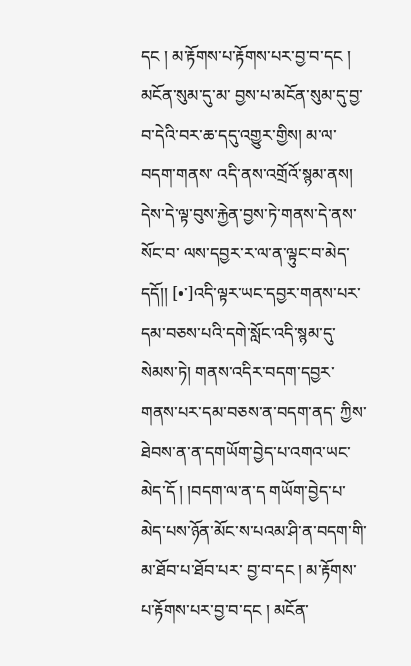དང ། མ་རྟོགས་པ་རྟོགས་པར་བྱ་བ་དང ། མངོན་སུམ་དུ་མ་ བྱས་པ་མངོན་སུམ་དུ་བྱ་བ་དེའི་བར་ཆ་དདུ་འགྱུར་གྱིས། མ་ལ་བདག་གནས་ འདི་ནས་འགྲོའོ་སྙམ་ནས། དེས་དེ་ལྟ་བུས་རྐྱེན་བྱས་ཏེ་གནས་དེ་ནས་སོང་བ་ ལས་དབྱར་ར་ལ་ན་ལྟུང་བ་མེད་དདོ།། [•་]འདི་ལྟར་ཡང་དབྱར་གནས་པར་དམ་བཅས་པའི་དགེ་སློང་འདི་སྙམ་དུ་ སེམས་ཏེ། གནས་འདིར་བདག་དབྱར་གནས་པར་དམ་བཅས་ན་བདག་ནད་ ཀྱིས་ཐེབས་ན་ན་དགཡོག་བྱེད་པ་འགའ་ཡང་མེད་དོ ། །བདག་ལ་ན་ད གཡོག་བྱེད་པ་མེད་པས་ཉོན་མོང་ས་པའམ་ཤི་ན་བདག་གི་མ་ཐོབ་པ་ཐོབ་པར་ བྱ་བ་དང ། མ་རྟོགས་པ་རྟོགས་པར་བྱ་བ་དང ། མངོན་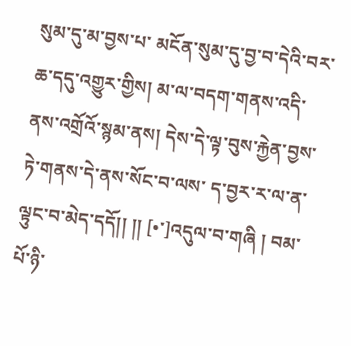སུམ་དུ་མ་བྱས་པ་ མངོན་སུམ་དུ་བྱ་བ་དེའི་བར་ཆ་དདུ་འགྱུར་གྱིས། མ་ལ་བདག་གནས་འདི་ ནས་འགྲོའོ་སྙམ་ནས། དེས་དེ་ལྟ་བུས་རྐྱེན་བྱས་ཏེ་གནས་དེ་ནས་སོང་བ་ལས་ ད་བྱར་ར་ལ་ན་ལྟུང་བ་མེད་དདོ།། །། [•་]འདུལ་བ་གཞི ། བམ་པོ་ཉི་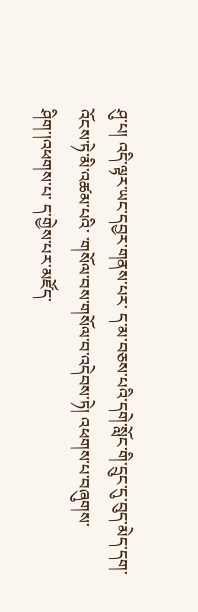ཤུ་པ། འདི་ལྟར་ཡང་དབྱར་གནས་པར་ ད་མ་བཅས་པའི་དགེ་སློང་གི་དྲུང་དུ་བུད་མེད་དག་འོངས་ཏེ་མི་འཚམ་པའི་ ་གསོལ་བས་གསོལ་བ་འདེབས་ཏེ། འཕགས་པ་བཞུགས་ཤིག་།འཕགས་པ་ ད་གྱེས་པར་མཛོད་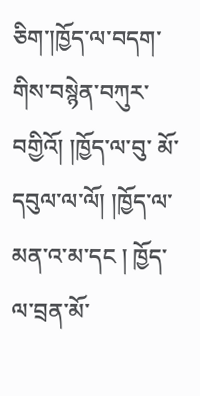ཅིག་།ཁྱོད་ལ་བདག་གིས་བསྙེན་བཀུར་བགྱིའོ། །ཁྱོད་ལ་བུ་ མོ་དབུལ་ལ་ལོ། །ཁྱོད་ལ་མན་འ་མ་དང ། ཁྱོད་ལ་བྲན་མོ་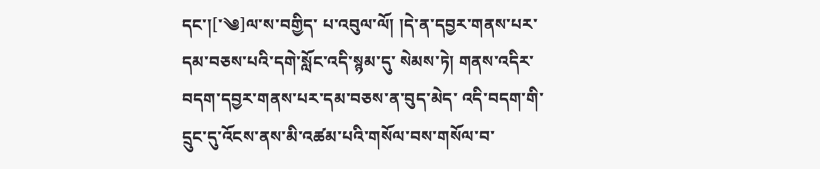དང་།[་༄]ལ་ས་བགྱིད་ པ་འབུལ་ལོ། །དེ་ན་དབྱར་གནས་པར་དམ་བཅས་པའི་དགེ་སློང་འདི་སྙམ་དུ་ སེམས་ཏེ། གནས་འདིར་བདག་དབྱར་གནས་པར་དམ་བཅས་ན་བུད་མེད་ འདི་བདག་གི་དྲུང་དུ་འོངས་ནས་མི་འཚམ་པའི་གསོལ་བས་གསོལ་བ་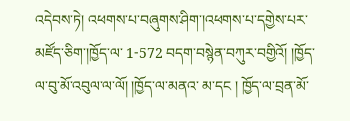འདེབས་ཏེ། འཕགས་པ་བཞུགས་ཤིག་།འཕགས་པ་དགྱེས་པར་མཛོད་ཅིག་།ཁྱོད་ལ་ 1-572 བདག་བསྙེན་བཀུར་བགྱིའོ། །ཁྱོད་ལ་བུ་མོ་འབུལ་ལ་ལོ། །ཁྱོད་ལ་མནའ་ མ་དང ། ཁྱོད་ལ་བྲན་མོ་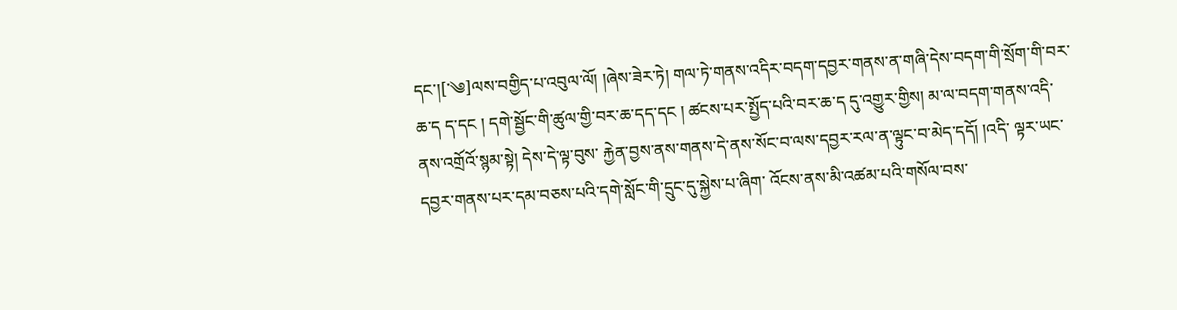དང་།[་༄]ལས་བགྱིད་པ་འབུལ་ལོ། །ཞེས་ཟེར་ཏེ། གལ་ཏེ་གནས་འདིར་བདག་དབྱར་གནས་ན་གཞི་དེས་བདག་གི་སྲོག་གི་བར་ཆ་ད ད་དང ། དགེ་སྦྱོང་གི་ཚུལ་གྱི་བར་ཆ་དད་དང ། ཚངས་པར་སྤྱོད་པའི་བར་ཆ་ད དུ་འགྱུར་གྱིས། མ་ལ་བདག་གནས་འདི་ནས་འགྲོའོ་སྙམ་སྟེ། དེས་དེ་ལྟ་བུས་ རྐྱེན་བྱས་ནས་གནས་དེ་ནས་སོང་བ་ལས་དབྱར་རལ་ན་ལྟུང་བ་མེད་དདོ། །འདི་ ལྟར་ཡང་དབྱར་གནས་པར་དམ་བཅས་པའི་དགེ་སློང་གི་དྲུང་དུ་སྐྱེས་པ་ཞིག་ འོངས་ནས་མི་འཚམ་པའི་གསོལ་བས་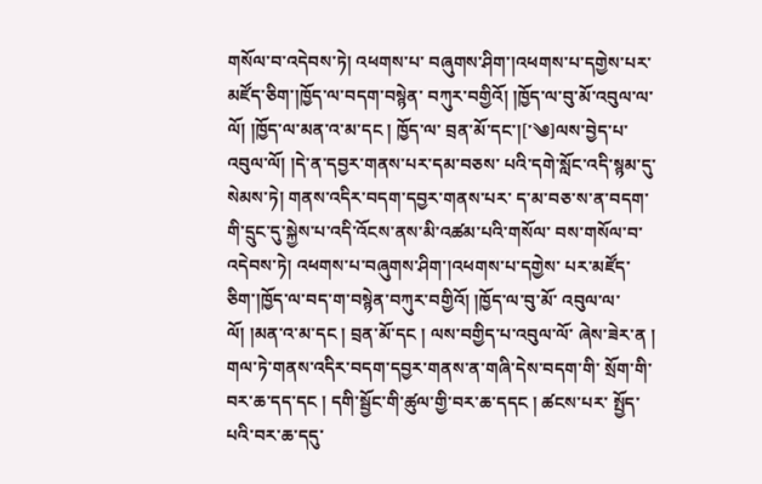གསོལ་བ་འདེབས་ཏེ། འཕགས་པ་ བཞུགས་ཤིག་།འཕགས་པ་དགྱེས་པར་མཛོད་ཅིག་།ཁྱོད་ལ་བདག་བསྙེན་ བཀུར་བགྱིའོ། །ཁྱོད་ལ་བུ་མོ་འབུལ་ལ་ལོ། །ཁྱོད་ལ་མན་འ་མ་དང ། ཁྱོད་ལ་ བྲན་མོ་དང་།[་༄]ལས་བྱེད་པ་འབུལ་ལོ། །དེ་ན་དབྱར་གནས་པར་དམ་བཅས་ པའི་དགེ་སློང་འདི་སྙམ་དུ་སེམས་ཏེ། གནས་འདིར་བདག་དབྱར་གནས་པར་ ད་མ་བཅ་ས་ན་བདག་གི་དྲུང་དུ་སྐྱེས་པ་འདི་འོངས་ནས་མི་འཚམ་པའི་གསོལ་ བས་གསོལ་བ་འདེབས་ཏེ། འཕགས་པ་བཞུགས་ཤིག་།འཕགས་པ་དགྱེས་ པར་མཛོད་ཅིག་།ཁྱོད་ལ་བད་ག་བསྙེན་བཀུར་བགྱིའོ། །ཁྱོད་ལ་བུ་མོ་ འབུལ་ལ་ལོ། །མན་འ་མ་དང ། བྲན་མོ་དང ། ལས་བགྱིད་པ་འབུལ་ལོ་ ཞེས་ཟེར་ན ། གལ་ཏེ་གནས་འདིར་བདག་དབྱར་གནས་ན་གཞི་དེས་བདག་གི་ སྲོག་གི་བར་ཆ་དད་དང ། དགི་སྦྱོང་གི་ཚུལ་གྱི་བར་ཆ་དདང ། ཚངས་པར་ སྤྱོད་པའི་བར་ཆ་དདུ་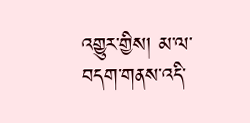འགྱུར་གྱིས། མ་ལ་བདག་གནས་འདི་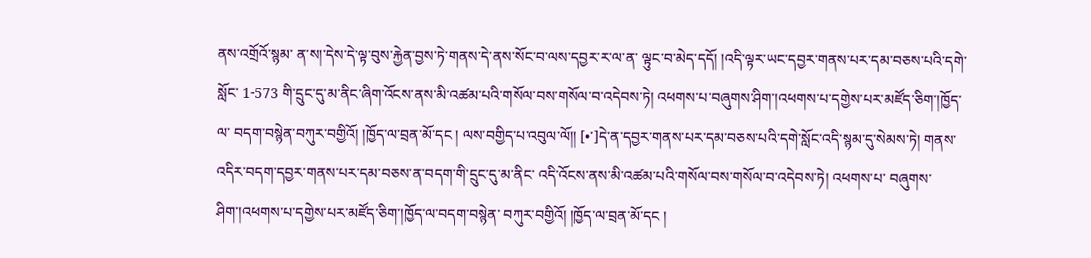ནས་འགྲོའོ་སྙམ་ ན་ས།་དེས་དེ་ལྟ་བུས་རྐྱེན་བྱས་ཏེ་གནས་དེ་ནས་སོང་བ་ལས་དབྱར་ར་ལ་ན་ ལྟུང་བ་མེད་དདོ། །འདི་ལྟར་ཡང་དབྱར་གནས་པར་དམ་བཅས་པའི་དགེ་སློང་ 1-573 གི་དྲུང་དུ་མ་ནིང་ཞིག་འོངས་ནས་མི་འཚམ་པའི་གསོལ་བས་གསོལ་བ་འདེབས་ཏེ། འཕགས་པ་བཞུགས་ཤིག་།འཕགས་པ་དགྱེས་པར་མཛོད་ཅིག་།ཁྱོད་ལ་ བདག་བསྙེན་བཀུར་བགྱིའོ། །ཁྱོད་ལ་བྲན་མོ་དང ། ལས་བགྱིད་པ་འབུལ་ལོ།། [•་]དེ་ན་དབྱར་གནས་པར་དམ་བཅས་པའི་དགེ་སློང་འདི་སྙམ་དུ་སེམས་ཏེ། གནས་འདིར་བདག་དབྱར་གནས་པར་དམ་བཅས་ན་བདག་གི་དྲུང་དུ་མ་ནིང་ འདི་འོངས་ནས་མི་འཚམ་པའི་གསོལ་བས་གསོལ་བ་འདེབས་ཏེ། འཕགས་པ་ བཞུགས་ཤིག་།འཕགས་པ་དགྱེས་པར་མཛོད་ཅིག་།ཁྱོད་ལ་བདག་བསྙེན་ བཀུར་བགྱིའོ། །ཁྱོད་ལ་བྲན་མོ་དང །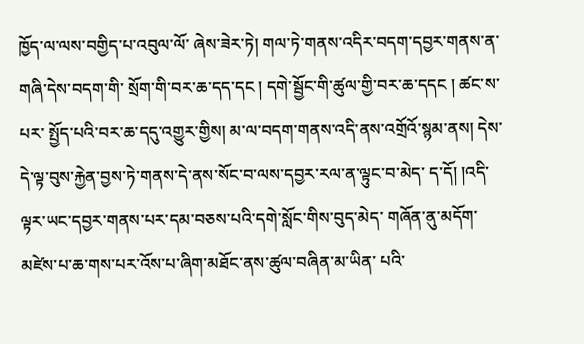ཁྱོད་ལ་ལས་བགྱིད་པ་འབུལ་ལོ་ ཞེས་ཟེར་ཏེ། གལ་ཏེ་གནས་འདིར་བདག་དབྱར་གནས་ན་གཞི་དེས་བདག་གི་ སྲོག་གི་བར་ཆ་དད་དང ། དགེ་སྦྱོང་གི་ཚུལ་གྱི་བར་ཆ་དདང ། ཚང་ས་པར་ སྤྱོད་པའི་བར་ཆ་དདུ་འགྱུར་གྱིས། མ་ལ་བདག་གནས་འདི་ནས་འགྲོའོ་སྙམ་ནས། དེས་དེ་ལྟ་བུས་རྐྱེན་བྱས་ཏེ་གནས་དེ་ནས་སོང་བ་ལས་དབྱར་རལ་ན་ལྟུང་བ་མེད་ ད་དོ། །འདི་ལྟར་ཡང་དབྱར་གནས་པར་དམ་བཅས་པའི་དགེ་སློང་གིས་བུད་མེད་ གཞོན་ནུ་མདོག་མཛེས་པ་ཆ་གས་པར་འོས་པ་ཞིག་མཐོང་ནས་ཚུལ་བཞིན་མ་ཡིན་ པའི་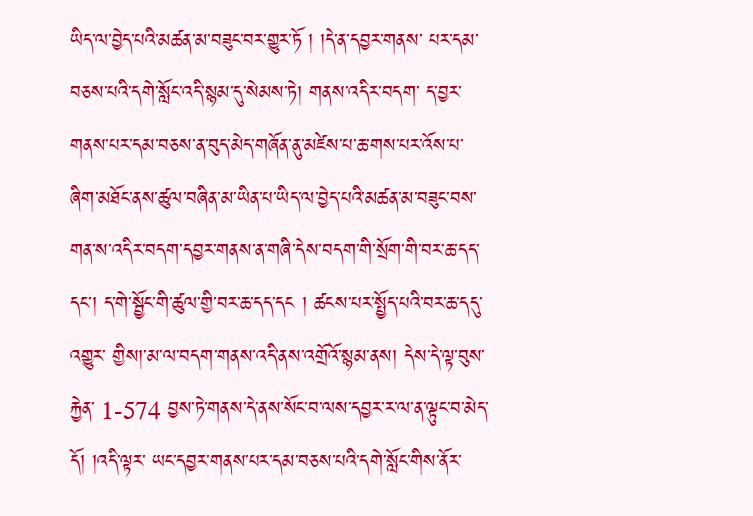ཡིད་ལ་བྱེད་པའི་མཚན་མ་བཟུང་བར་གྱུར་ཏོ ། །དེ་ན་དབྱར་གནས་ པར་དམ་བཅས་པའི་དགེ་སློང་འདི་སྙམ་དུ་སེམས་ཏེ། གནས་འདིར་བདག་ ད་བྱར་གནས་པར་དམ་བཅས་ན་བུད་མེད་གཞོན་ནུ་མཛེས་པ་ཆ་གས་པར་འོས་པ་ ཞིག་མཐོང་ནས་ཚུལ་བཞིན་མ་ཡིན་པ་ཡིད་ལ་བྱེད་པའི་མཚན་མ་བཟུང་བས་ གན་ས་འདིར་བདག་དབྱར་གནས་ན་གཞི་དེས་བདག་གི་སྲོག་གི་བར་ཆ་དད་དང་། ད་གེ་སྦྱོང་གི་ཚུལ་གྱི་བར་ཆ་དད་དང ། ཚངས་པར་སྤྱོད་པའི་བར་ཆ་དདུ་འགྱུར་ གྱིས།་མ་ལ་བདག་གནས་འདི་ནས་འགྲོའོ་སྙམ་ནས། དེས་དེ་ལྟ་བུས་རྐྱེན་ 1-574 བྱས་ཏེ་གནས་དེ་ནས་སོང་བ་ལས་དབྱར་ར་ལ་ན་ལྟུང་བ་མེད་དོ། །འདི་ལྟར་ ཡང་དབྱར་གནས་པར་དམ་བཅས་པའི་དགེ་སློང་གིས་ནོར་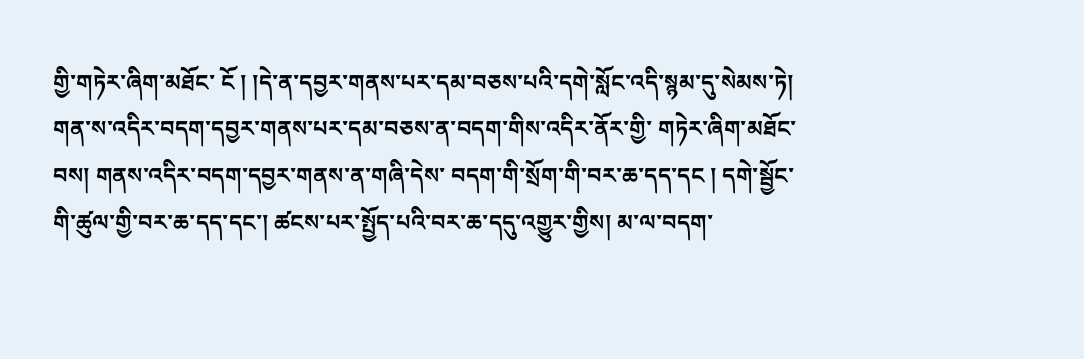གྱི་གཏེར་ཞིག་མཐོང་ ངོ ། །དེ་ན་དབྱར་གནས་པར་དམ་བཅས་པའི་དགེ་སློང་འདི་སྙམ་དུ་སེམས་ཏེ། གན་ས་འདིར་བདག་དབྱར་གནས་པར་དམ་བཅས་ན་བདག་གིས་འདིར་ནོར་གྱི་ གཏེར་ཞིག་མཐོང་བས། གནས་འདིར་བདག་དབྱར་གནས་ན་གཞི་དེས་ བདག་གི་སྲོག་གི་བར་ཆ་དད་དང ། དགེ་སྦྱོང་གི་ཚུལ་གྱི་བར་ཆ་དད་དང་། ཚངས་པར་སྤྱོད་པའི་བར་ཆ་དདུ་འགྱུར་གྱིས། མ་ལ་བདག་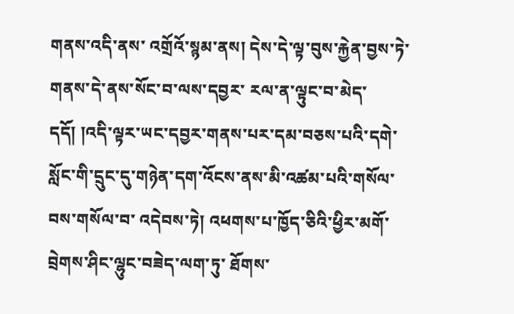གནས་འདི་ནས་ འགྲོའོ་སྙམ་ནས། དེས་དེ་ལྟ་བུས་རྐྱེན་བྱས་ཏེ་གནས་དེ་ནས་སོང་བ་ལས་དབྱར་ རལ་ན་ལྟུང་བ་མེད་དདོ། །འདི་ལྟར་ཡང་དབྱར་གནས་པར་དམ་བཅས་པའི་དགེ་ སློང་གི་དྲུང་དུ་གཉེན་དག་འོངས་ནས་མི་འཚམ་པའི་གསོལ་བས་གསོལ་བ་ འདེབས་ཏེ། འཕགས་པ་ཁྱོད་ཅིའི་ཕྱིར་མགོ་བྲེགས་ཤིང་ལྷུང་བཟེད་ལག་ཏུ་ ཐོགས་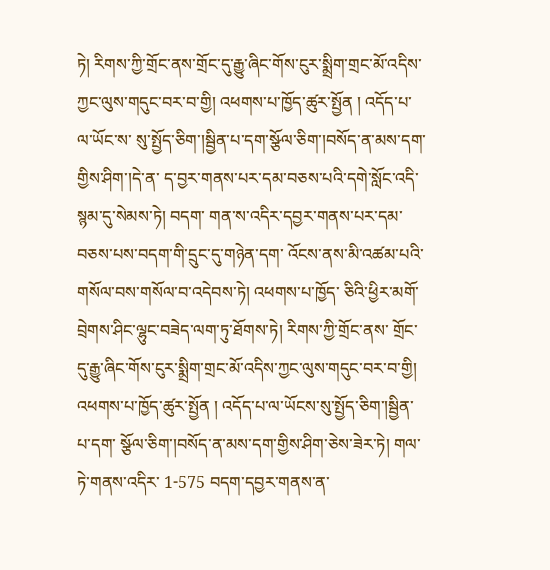ཏེ། རིགས་ཀྱི་གྲོང་ནས་གྲོང་དུ་རྒྱུ་ཞིང་གོས་ངུར་སྨྲིག་གྲང་མོ་འདིས་ ཀྱང་ལུས་གདུང་བར་བ་གྱི། འཕགས་པ་ཁྱོད་ཚུར་སྤྱོན ། འདོད་པ་ལ་ཡོང་ས་ སུ་སྤྱོད་ཅིག་།སྦྱིན་པ་དག་སྩོལ་ཅིག་།བསོད་ན་མས་དག་གྱིས་ཤིག་།དེ་ན་ ད་བྱར་གནས་པར་དམ་བཅས་པའི་དགེ་སློང་འདི་སྙམ་དུ་སེམས་ཏེ། བདག་ གན་ས་འདིར་དབྱར་གནས་པར་དམ་བཅས་པས་བདག་གི་དྲུང་དུ་གཉེན་དག་ འོངས་ནས་མི་འཚམ་པའི་གསོལ་བས་གསོལ་བ་འདེབས་ཏེ། འཕགས་པ་ཁྱོད་ ཅིའི་ཕྱིར་མགོ་བྲེགས་ཤིང་ལྷུང་བཟེད་ལག་ཏུ་ཐོགས་ཏེ། རིགས་ཀྱི་གྲོང་ནས་ གྲོང་དུ་རྒྱུ་ཞིང་གོས་ངུར་སྨྲིག་གྲང་མོ་འདིས་ཀྱང་ལུས་གདུང་བར་བ་གྱི། འཕགས་པ་ཁྱོད་ཚུར་སྤྱོན ། འདོད་པ་ལ་ཡོངས་སུ་སྤྱོད་ཅིག་།སྦྱིན་པ་དག་ སྩོལ་ཅིག་།བསོད་ན་མས་དག་གྱིས་ཤིག་ཅེས་ཟེར་ཏེ། གལ་ཏེ་གནས་འདིར་ 1-575 བདག་དབྱར་གནས་ན་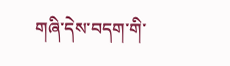གཞི་དེས་བདག་གི་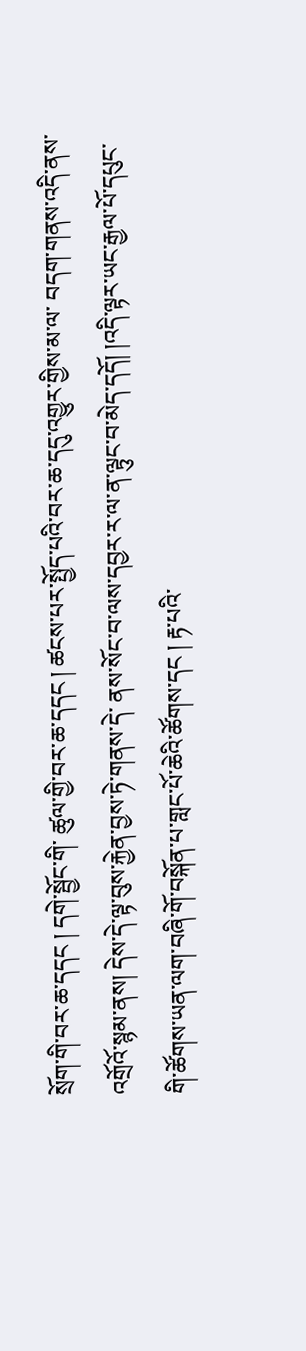སྲོག་གི་བར་ཆ་དདང ། དགེ་སྦྱོང་གི་ ཚུལ་གྱི་བར་ཆ་དདང ། ཚངས་པར་སྤྱོད་པའི་བར་ཆ་དདུ་འགྱུར་གྱིས་མ་ལ་ བདག་གནས་འདི་ནས་འགྲོའོ་སྙམ་ནས། དེས་དེ་ལྟ་བུས་རྐྱེན་བྱས་ཏེ་གནས་དེ་ ནས་སོང་བ་ལས་དབྱར་ར་ལ་ན་ལྟུང་བ་མེད་དདོ། །འདི་ལྟར་ཡང་རྒྱལ་པོ་དཔུང་ གི་ཚོགས་ཡན་ལག་བཞི་གོ་བསྐོན་པ་གླང་པོ་ཆེའི་ཚོགས་དང ། རྟ་པའི་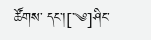ཚོགས་ དང་།[་༄]ཤིང་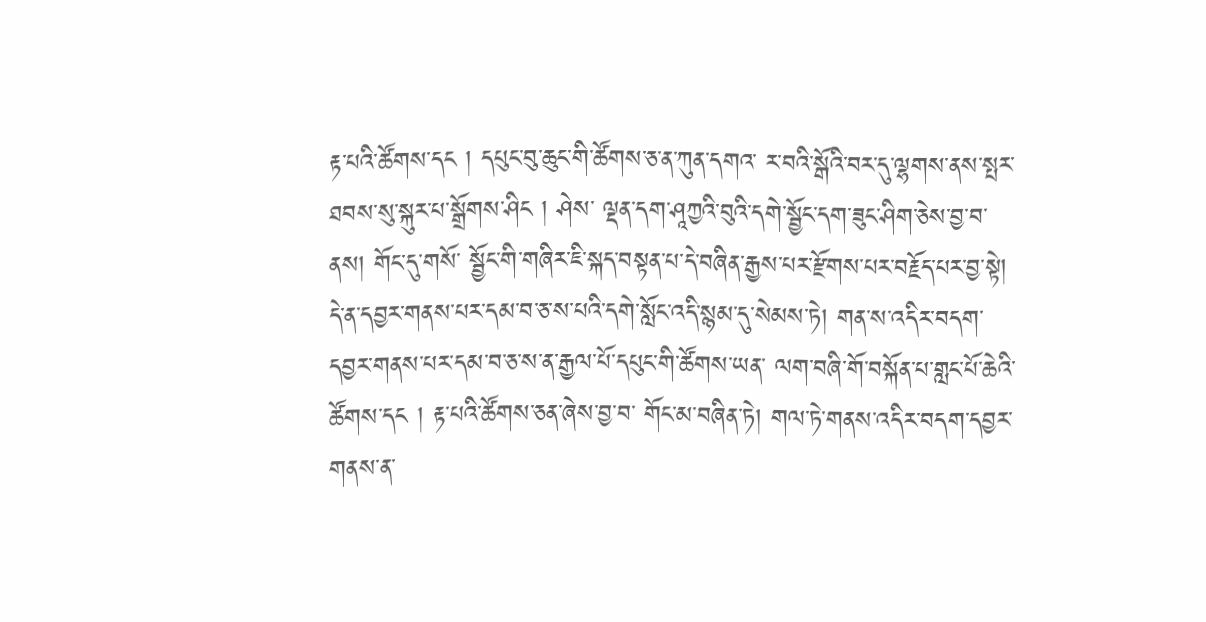རྟ་པའི་ཚོགས་དང ། དཔུང་བུ་ཆུང་གི་ཚོགས་ཅ་ན་ཀུན་དགའ་ ར་བའི་སྒོའི་བར་དུ་ལྷགས་ནས་སྤར་ཐབས་སུ་སྐུར་པ་སྒྲོགས་ཤིང ། ཤེས་ ལྡན་དག་ཤཱཀྱའི་བུའི་དགེ་སྦྱོང་དག་ཟུང་ཤིག་ཅེས་བྱ་བ་ནས། གོང་དུ་གསོ་ སྦྱོང་གི་གཞིར་ཇི་སྐད་བསྟན་པ་དེ་བཞིན་རྒྱས་པར་རྫོགས་པར་བརྗོད་པར་བྱ་སྟེ། དེ་ན་དབྱར་གནས་པར་དམ་བ་ཅ་ས་པའི་དགེ་སློང་འདི་སྙམ་དུ་སེམས་ཏེ། གན་ས་འདིར་བདག་དབྱར་གནས་པར་དམ་བ་ཅ་ས་ན་རྒྱལ་པོ་དཔུང་གི་ཚོགས་ཡན་ ལག་བཞི་གོ་བསྐོན་པ་གླང་པོ་ཆེའི་ཚོགས་དང ། རྟ་པའི་ཚོགས་ཅན་ཞེས་བྱ་བ་ གོང་མ་བཞིན་ཏེ། གལ་ཏེ་གནས་འདིར་བདག་དབྱར་གནས་ན་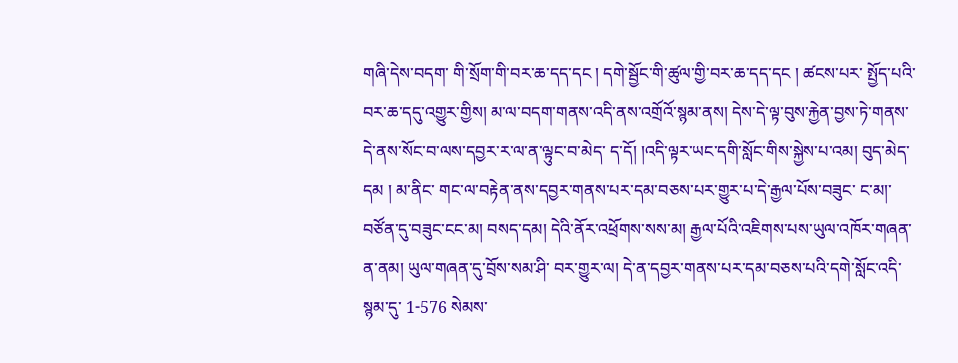གཞི་དེས་བདག་ གི་སྲོག་གི་བར་ཆ་དད་དང ། དགེ་སྦྱོང་གི་ཚུལ་གྱི་བར་ཆ་དད་དང ། ཚངས་པར་ སྤྱོད་པའི་བར་ཆ་དདུ་འགྱུར་གྱིས། མ་ལ་བདག་གནས་འདི་ནས་འགྲོའོ་སྙམ་ནས། དེས་དེ་ལྟ་བུས་རྐྱེན་བྱས་ཏེ་གནས་དེ་ནས་སོང་བ་ལས་དབྱར་ར་ལ་ན་ལྟུང་བ་མེད་ ད་དོ། །འདི་ལྟར་ཡང་དགི་སློང་གིས་སྐྱེས་པ་འམ། བུད་མེད་དམ ། མ་ནིང་ གང་ལ་བརྟེན་ནས་དབྱར་གནས་པར་དམ་བཅས་པར་གྱུར་པ་དེ་རྒྱལ་པོས་བཟུང་ ང་མ།་བཙོན་དུ་བཟུང་ངང་མ། བསད་དམ། དེའི་ནོར་འཕྲོགས་སས་མ། རྒྱལ་པོའི་འཇིགས་པས་ཡུལ་འཁོར་གཞན་ན་ནམ། ཡུལ་གཞན་དུ་བྲོས་སམ་ཤི་ བར་གྱུར་ལ། དེ་ན་དབྱར་གནས་པར་དམ་བཅས་པའི་དགེ་སློང་འདི་སྙམ་དུ་ 1-576 སེམས་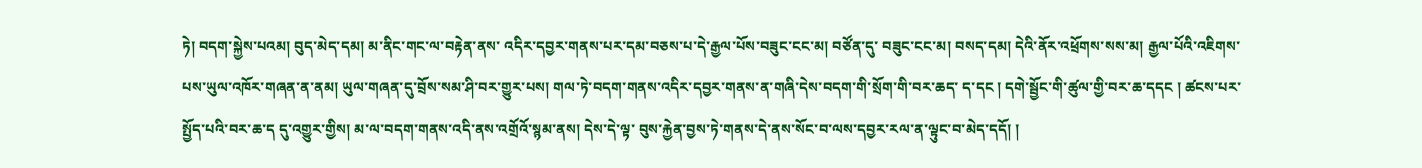ཏེ། བདག་སྐྱེས་པའམ། བུད་མེད་དམ། མ་ནིང་གང་ལ་བརྟེན་ནས་ འདིར་དབྱར་གནས་པར་དམ་བཅས་པ་དེ་རྒྱལ་པོས་བཟུང་ངང་མ། བཙོན་དུ་ བཟུང་ངང་མ། བསད་དམ། དེའི་ནོར་འཕྲོགས་སས་མ། རྒྱལ་པོའི་འཇིགས་ པས་ཡུལ་འཁོར་གཞན་ན་ནམ། ཡུལ་གཞན་དུ་བྲོས་སམ་ཤི་བར་གྱུར་པས། གལ་ཏེ་བདག་གནས་འདིར་དབྱར་གནས་ན་གཞི་དེས་བདག་གི་སྲོག་གི་བར་ཆད་ ད་དང ། དགེ་སྦྱོང་གི་ཚུལ་གྱི་བར་ཆ་དདང ། ཚངས་པར་སྤྱོད་པའི་བར་ཆ་ད དུ་འགྱུར་གྱིས། མ་ལ་བདག་གནས་འདི་ནས་འགྲོའོ་སྙམ་ནས། དེས་དེ་ལྟ་ བུས་རྐྱེན་བྱས་ཏེ་གནས་དེ་ནས་སོང་བ་ལས་དབྱར་རལ་ན་ལྟུང་བ་མེད་དདོ། །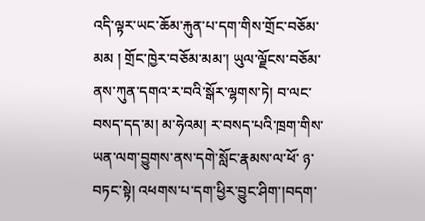འདི་ལྟར་ཡང་ཆོམ་རྐུན་པ་དག་གིས་གྲོང་བཅོམ་མམ ། གྲོང་ཁྱེར་བཅོམ་མམ་། ཡུལ་ལྗོངས་བཅོམ་ནས་ཀུན་དགའ་ར་བའི་སྒོར་ལྷགས་ཏེ། བ་ལང་བསད་དད་མ། མ་ཧེའམ། ར་བསད་པའི་ཁྲག་གིས་ཡན་ལག་བྱུགས་ནས་དགེ་སློང་རྣམས་ལ་ཕོ་ ཉ་བཏང་སྟེ། འཕགས་པ་དག་ཕྱིར་བྱུང་ཤིག་།བདག་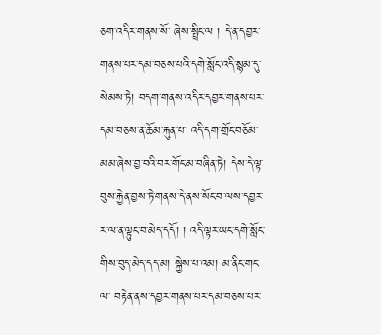ཅག་འདིར་གནས་སོ་ ཞེས་སྤྲིང་ལ ། དེ་ན་དབྱར་གནས་པར་དམ་བཅས་པའི་དགེ་སློང་འདི་སྙམ་དུ་ སེམས་ཏེ། བདག་གནས་འདིར་དབྱར་གནས་པར་དམ་བཅས་ན་ཆོམ་རྐུན་པ་ འདི་དག་གྲོང་བཅོམ་མམ་ཞེས་བྱ་བའི་བར་གོང་མ་བཞིན་ཏེ། དེས་དེ་ལྟ་ བུས་རྐྱེན་བྱས་ཏེ་གནས་དེ་ནས་སོང་བ་ལས་དབྱར་ར་ལ་ན་ལྟུང་བ་མེད་དདོ། ། འདི་ལྟར་ཡང་དགེ་སློང་གིས་བུད་མེད་དད་མ། སྐྱེས་པ་འམ། མ་ནིང་གང་ལ་ བརྟེན་ནས་དབྱར་གནས་པར་དམ་བཅས་པར་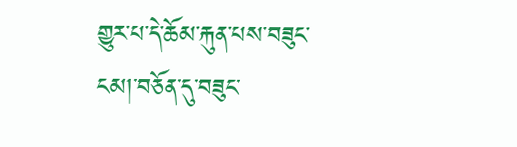གྱུར་པ་དེ་ཆོམ་རྐུན་པས་བཟུང་ ངམ།་བཅོན་དུ་བཟུང་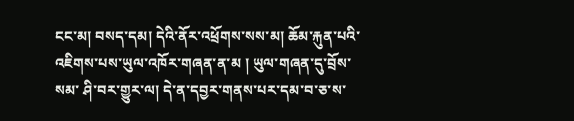ངང་མ། བསད་དམ། དེའི་ནོར་འཕྲོགས་སས་མ། ཆོམ་རྐུན་པའི་འཇིགས་པས་ཡུལ་འཁོར་གཞན་ན་མ ། ཡུལ་གཞན་དུ་བྲོས་སམ་ ཤི་བར་གྱུར་ལ། དེ་ན་དབྱར་གནས་པར་དམ་བ་ཅ་ས་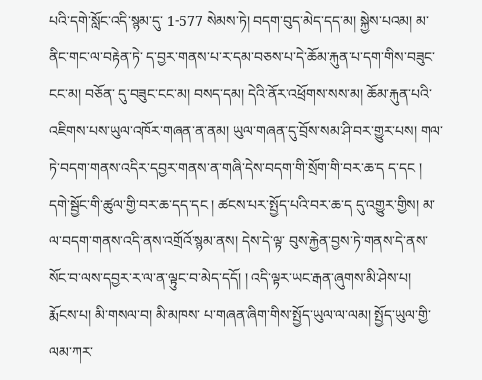པའི་དགེ་སློང་འདི་སྙམ་དུ་ 1-577 སེམས་ཏེ། བདག་བུད་མེད་དད་མ། སྐྱེས་པའམ། མ་ནིང་གང་ལ་བརྟེན་ཏེ་ ད་བྱར་གནས་པ་ར་དམ་བཅས་པ་དེ་ཆོམ་རྐུན་པ་དག་གིས་བཟུང་ངང་མ། བཅོན་ དུ་བཟུང་ངང་མ། བསད་དམ། དེའི་ནོར་འཕྲོགས་སས་མ། ཆོམ་རྐུན་པའི་ འཇིགས་པས་ཡུལ་འཁོར་གཞན་ན་ནམ། ཡུལ་གཞན་དུ་བྲོས་སམ་ཤི་བར་གྱུར་པས། གལ་ཏེ་བདག་གནས་འདིར་དབྱར་གནས་ན་གཞི་དེས་བདག་གི་སྲོག་གི་བར་ཆ་ད ད་དང ། དགེ་སྦྱོང་གི་ཚུལ་གྱི་བར་ཆ་དད་དང ། ཚངས་པར་སྤྱོད་པའི་བར་ཆ་ད དུ་འགྱུར་གྱིས། མ་ལ་བདག་གནས་འདི་ནས་འགྲོའོ་སྙམ་ནས། དེས་དེ་ལྟ་ བུས་རྐྱེན་བྱས་ཏེ་གནས་དེ་ནས་སོང་བ་ལས་དབྱར་ར་ལ་ན་ལྟུང་བ་མེད་དདོ། ། འདི་ལྟར་ཡང་རྒན་ཞུགས་མི་ཤེས་པ། རྨོངས་པ། མི་གསལ་བ། མི་མཁས་ པ་གཞན་ཞིག་གིས་སྤྱོད་ཡུལ་ལ་ལམ། སྤྱོད་ཡུལ་གྱི་ལམ་ཀར་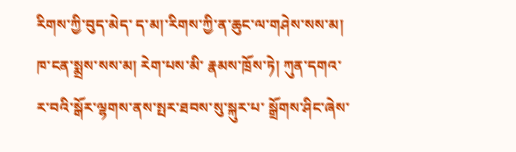རིགས་ཀྱི་བུད་མེད་ ད་མ།་རིགས་ཀྱི་ན་ཆུང་ལ་གཤེས་སས་མ། ཁ་ངན་སྨྲས་སས་མ། རེག་པས་མི་ རྣམས་ཁྲོས་ཏེ། ཀུན་དགའ་ར་བའི་སྒོར་ལྷགས་ནས་སྤར་ཐབས་སུ་སྐུར་པ་ སྒྲོགས་ཤིང་ཞེས་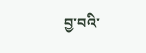བྱ་བའི་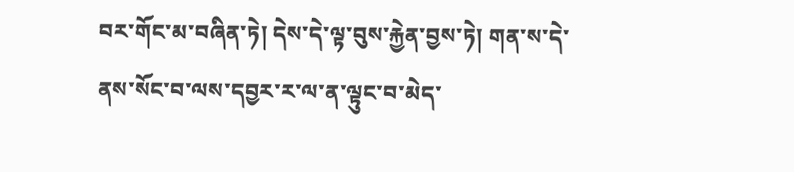བར་གོང་མ་བཞིན་ཏེ། དེས་དེ་ལྟ་བུས་རྐྱེན་བྱས་ཏེ། གན་ས་དེ་ནས་སོང་བ་ལས་དབྱར་ར་ལ་ན་ལྟུང་བ་མེད་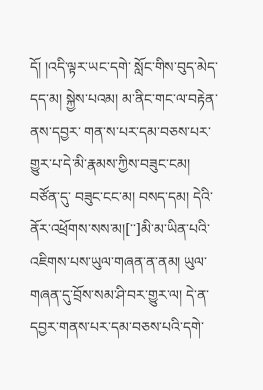དོ། །འདི་ལྟར་ཡང་དགེ་ སློང་གིས་བུད་མེད་དད་མ། སྐྱེས་པའམ། མ་ནིང་གང་ལ་བརྟེན་ནས་དབྱར་ གན་ས་པར་དམ་བཅས་པར་གྱུར་པ་དེ་མི་རྣམས་ཀྱིས་བཟུང་ངམ། བཙོན་དུ་ བཟུང་ངང་མ། བསད་དམ། དེའི་ནོར་འཕྲོགས་སས་མ།[་་]མི་མ་ཡིན་པའི་ འཇིགས་པས་ཡུལ་གཞན་ན་ནམ། ཡུལ་གཞན་དུ་བྲོས་སམ་ཤི་བར་གྱུར་ལ། དེ་ན་དབྱར་གནས་པར་དམ་བཅས་པའི་དགེ་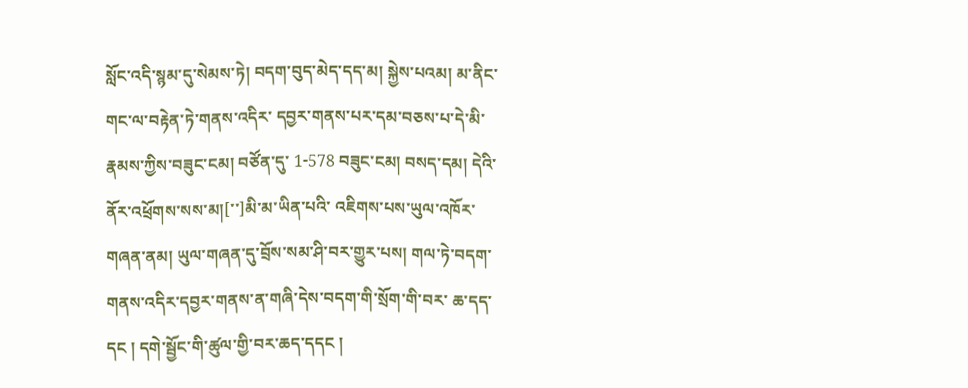སློང་འདི་སྙམ་དུ་སེམས་ཏེ། བདག་བུད་མེད་དད་མ། སྐྱེས་པའམ། མ་ནིང་གང་ལ་བརྟེན་ཏེ་གནས་འདིར་ དབྱར་གནས་པར་དམ་བཅས་པ་དེ་མི་རྣམས་ཀྱིས་བཟུང་ངམ། བཙོན་དུ་ 1-578 བཟུང་ངམ། བསད་དམ། དེའི་ནོར་འཕྲོགས་སས་མ།[་་]མི་མ་ཡིན་པའི་ འཇིགས་པས་ཡུལ་འཁོར་གཞན་ནམ། ཡུལ་གཞན་དུ་བྲོས་སམ་ཤི་བར་གྱུར་པས། གལ་ཏེ་བདག་གནས་འདིར་དབྱར་གནས་ན་གཞི་དེས་བདག་གི་སྲོག་གི་བར་ ཆ་དད་དང ། དགེ་སྦྱོང་གི་ཚུལ་གྱི་བར་ཆད་དདང །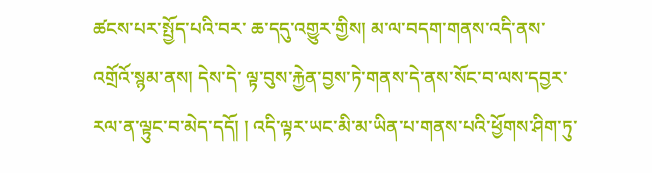ཚངས་པར་སྤྱོད་པའི་བར་ ཆ་དདུ་འགྱུར་གྱིས། མ་ལ་བདག་གནས་འདི་ནས་འགྲོའོ་སྙམ་ནས། དེས་དེ་ ལྟ་བུས་རྐྱེན་བྱས་ཏེ་གནས་དེ་ནས་སོང་བ་ལས་དབྱར་རལ་ན་ལྟུང་བ་མེད་དདོ། ། འདི་ལྟར་ཡང་མི་མ་ཡིན་པ་གནས་པའི་ཕྱོགས་ཤིག་ཏུ་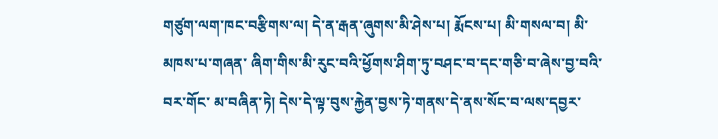གཙུག་ལག་ཁང་བརྩིགས་ལ། དེ་ན་རྒན་ཞུགས་མི་ཤེས་པ། རྨོངས་པ། མི་གསལ་བ། མི་མཁས་པ་གཞན་ ཞིག་གིས་མི་རུང་བའི་ཕྱོགས་ཤིག་ཏུ་བཤང་བ་དང་གཅི་བ་ཞེས་བྱ་བའི་བར་གོང་ མ་བཞིན་ཏེ། དེས་དེ་ལྟ་བུས་རྐྱེན་བྱས་ཏེ་གནས་དེ་ནས་སོང་བ་ལས་དབྱར་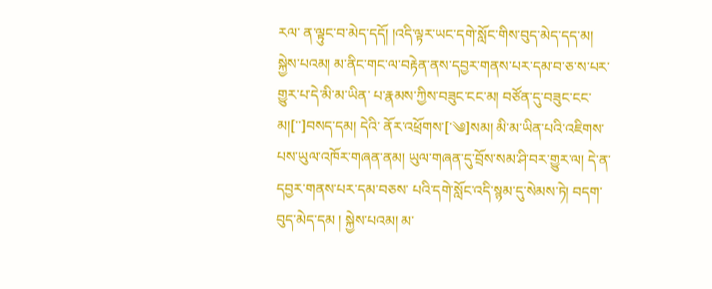རལ་ ན་ལྟུང་བ་མེད་དདོ། །འདི་ལྟར་ཡང་དགེ་སློང་གིས་བུད་མེད་དད་མ། སྐྱེས་པའམ། མ་ནིང་གང་ལ་བརྟེན་ནས་དབྱར་གནས་པར་དམ་བ་ཅ་ས་པར་གྱུར་པ་དེ་མི་མ་ཡིན་ པ་རྣམས་ཀྱིས་བཟུང་ངང་མ། བཙོན་དུ་བཟུང་ངང་མ།[་་]བསད་དམ། དེའི་ ནོར་འཕྲོགས་[་༄]སམ། མི་མ་ཡིན་པའི་འཇིགས་པས་ཡུལ་འཁོར་གཞན་ནམ། ཡུལ་གཞན་དུ་བྲོས་སམ་ཤི་བར་གྱུར་ལ། དེ་ན་དབྱར་གནས་པར་དམ་བཅས་ པའི་དགེ་སློང་འདི་སྙམ་དུ་སེམས་ཏེ། བདག་བུད་མེད་དམ ། སྐྱེས་པའམ། མ་